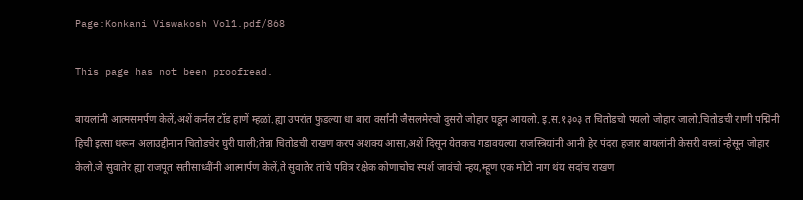Page:Konkani Viswakosh Vol1.pdf/868

This page has not been proofread.

बायलांनी आत्मसमर्पण केलें,अशें कर्नल टॉड हाणें म्हळां.ह्या उपरांत फुडल्या धा बारा वर्सांनी जैसलमेरचो दुसरो जोहार घडून आयलो. इ.स.१३०३ त चितोडचो पयलो जोहार जालो.चितोडची राणी पद्मिनी हिची इत्सा धरून अलाउद्दीनान चितोडचेर घुरी घाली;तेन्ना चितोडची राखण करप अशक्य आसा,अशें दिसून येतकच गडावयल्या राजस्त्रियांनी आनी हेर पंदरा हजार बायलांनी केसरी वस्त्रां न्हेसून जोहार केलो.जे सुवातेर ह्या राजपूत सतीसाध्वींनी आत्मार्पण केलें,ते सुवातेर तांचे पवित्र रक्षेक कोणाचोच स्पर्श जावंचो न्हय,म्हूण एक मोटो नाग थंय सदांच राखण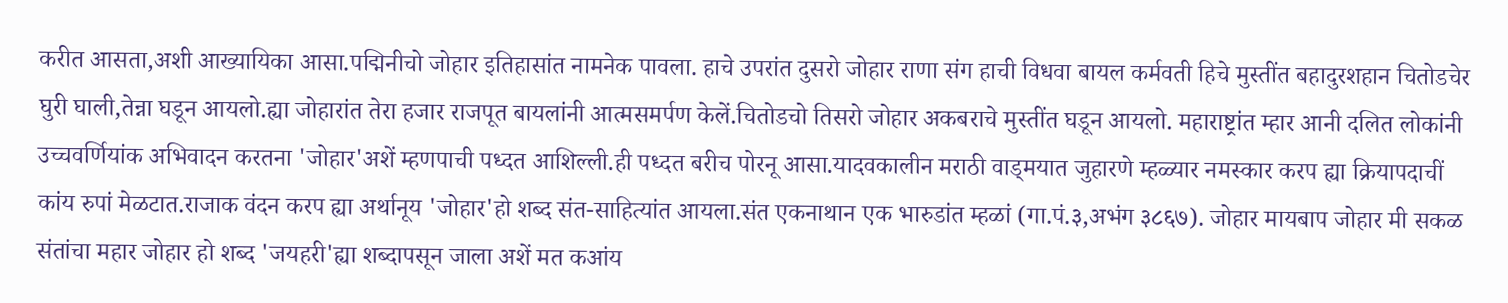करीत आसता,अशी आख्यायिका आसा.पद्मिनीचो जोहार इतिहासांत नामनेक पावला. हाचे उपरांत दुसरो जोहार राणा संग हाची विधवा बायल कर्मवती हिचे मुस्तींत बहादुरशहान चितोडचेर घुरी घाली,तेन्ना घडून आयलो.ह्या जोहारांत तेरा हजार राजपूत बायलांनी आत्मसमर्पण केलें.चितोडचो तिसरो जोहार अकबराचे मुस्तींत घडून आयलो. महाराष्ट्रांत म्हार आनी दलित लोकांनी उच्चवर्णियांक अभिवादन करतना 'जोहार'अशें म्हणपाची पध्दत आशिल्ली.ही पध्दत बरीच पोरनू आसा.यादवकालीन मराठी वाड्मयात जुहारणे म्हळ्यार नमस्कार करप ह्या क्रियापदाचीं कांय रुपां मेळटात.राजाक वंदन करप ह्या अर्थानूय 'जोहार'हो शब्द संत-साहित्यांत आयला.संत एकनाथान एक भारुडांत म्हळां (गा.पं.३,अभंग ३८६७). जोहार मायबाप जोहार मी सकळ संतांचा महार जोहार हो शब्द 'जयहरी'ह्या शब्दापसून जाला अशें मत कआंय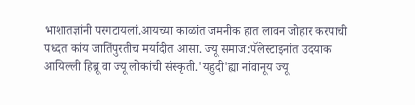भाशातज्ञांनी परगटायलां.आयच्या काळांत जमनीक हात लावन जोहार करपाची पध्दत कांय जातिंपुरतीच मर्यादीत आसा. ज्यू समाज:पॅलेस्टाइनांत उदयाक आयिल्ली हिब्रू वा ज्यू लोकांची संस्कृती.'यहुदी'ह्या नांवानूय ज्यू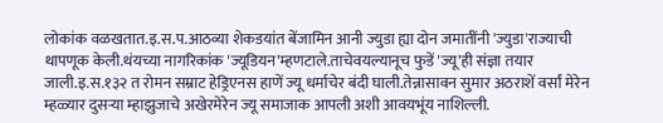लोकांक वळखतात.इ.स.प.आठव्या शेकडयांत बेंजामिन आनी ज्युडा ह्या दोन जमातींनी 'ज्युडा'राज्याची थापणूक केली.थंयच्या नागरिकांक 'ज्यूडियन'म्हणटाले.ताचेवयल्यानूच फुडें 'ज्यू'ही संज्ञा तयार जाली.इ.स.१३२ त रोमन सम्राट हेड्रिएनस हाणें ज्यू धर्माचेर बंदी घाली.तेन्नासावन सुमार अठराशें वर्सां मेरेन म्हळ्यार दुसऱ्या म्हाझुजाचे अखेरमेरेन ज्यू समाजाक आपली अशी आवयभूंय नाशिल्ली.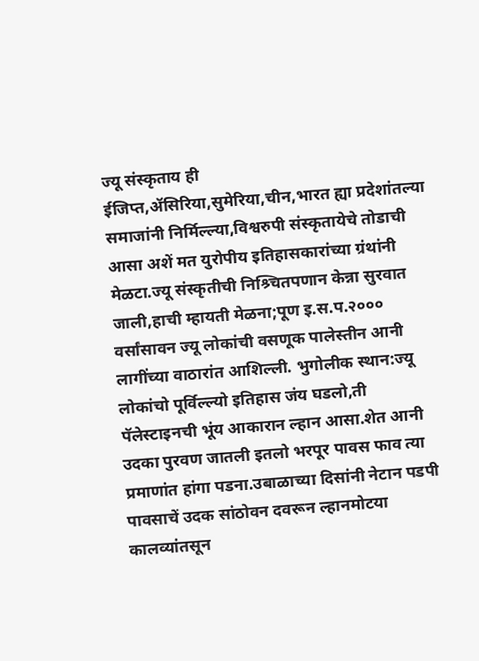ज्यू संस्कृताय ही ईजिप्त,ॲसिरिया,सुमेरिया,चीन,भारत ह्या प्रदेशांतल्या समाजांनी निर्मिल्ल्या,विश्वरुपी संस्कृतायेचे तोडाची आसा अशें मत युरोपीय इतिहासकारांच्या ग्रंथांनी मेळटा.ज्यू संस्कृतीची निश्र्चितपणान केन्ना सुरवात जाली,हाची म्हायती मेळना;पूण इ.स.प.२००० वर्सांसावन ज्यू लोकांची वसणूक पालेस्तीन आनी लागींच्या वाठारांत आशिल्ली. भुगोलीक स्थान:ज्यू लोकांचो पूर्विल्ल्यो इतिहास जंय घडलो,ती पॅलेस्टाइनची भूंय आकारान ल्हान आसा.शेत आनी उदका पुरवण जातली इतलो भरपूर पावस फाव त्या प्रमाणांत हांगा पडना.उबाळाच्या दिसांनी नेटान पडपी पावसाचें उदक सांठोवन दवरून ल्हानमोटया कालव्यांतसून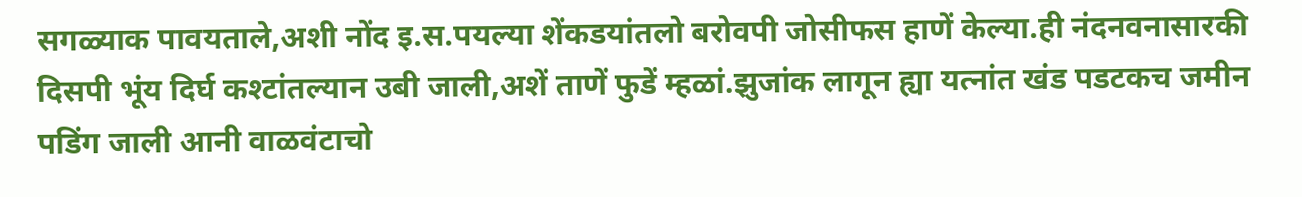सगळ्याक पावयताले,अशी नोंद इ.स.पयल्या शेंकडयांतलो बरोवपी जोसीफस हाणें केल्या.ही नंदनवनासारकी दिसपी भूंय दिर्घ कश्टांतल्यान उबी जाली,अशें ताणें फुडें म्हळां.झुजांक लागून ह्या यत्नांत खंड पडटकच जमीन पडिंग जाली आनी वाळवंटाचो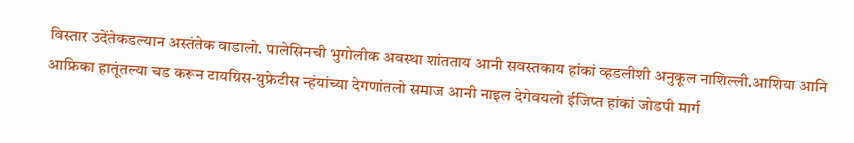विस्तार उदेंतेकडल्यान अस्तंतेक वाडालो. पालेसिनची भुगोलीक अवस्था शांतताय आनी सवस्तकाय हांकां व्हडलीशी अनुकूल नाशिल्ली.आशिया आनि आफ्रिका हातूंतल्या चड करून टायग्रिस-युफ्रेटीस न्हंयांच्या देगणांतलो समाज आनी नाइल देगेवयलो ईजिप्त हांकां जोडपी मार्ग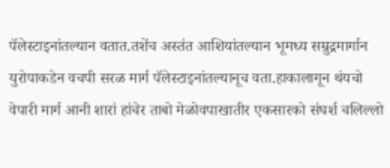पॅलेस्टाइनांतल्यान वतात.तशेंच अस्तंत आशियांतल्यान भूमध्य सम्रुद्रमार्गान युरोपाकडेन वचपी सरळ मार्ग पॅलेस्टाइनांतल्यानूच वता.हाकालागून थंयचो वेपारी मार्ग आनी शारां हांचेर ताबो मेळोवपाखातीर एकसारको संघर्श चलिल्लो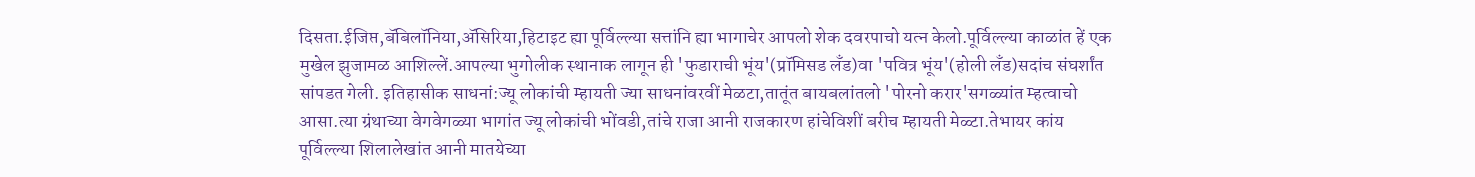दिसता.ईजिप्त,बॅबिलॉनिया,ॲसिरिया,हिटाइट ह्या पूर्विल्ल्या सत्तांनि ह्या भागाचेर आपलो शेक दवरपाचो यत्न केलो.पूर्विल्ल्या काळांत हें एक मुखेल झुजामळ आशिल्लें.आपल्या भुगोलीक स्थानाक लागून ही 'फुडाराची भूंय'(प्रॉमिसड लॅंड)वा 'पवित्र भूंय'(होली लॅंड)सदांच संघर्शांत सांपडत गेली. इतिहासीक साधनां:ज्यू लोकांची म्हायती ज्या साधनांवरवीं मेळटा,तातूंत बायबलांतलो 'पोरनो करार'सगळ्यांत म्हत्वाचो आसा.त्या ग्रंथाच्या वेगवेगळ्या भागांत ज्यू लोकांची भोंवडी,तांचे राजा आनी राजकारण हांचेविशीं बरीच म्हायती मेळ्टा.तेभायर कांय पूर्विल्ल्या शिलालेखांत आनी मातयेच्या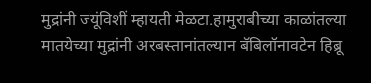मुद्रांनी ज्यूंविशीं म्हायती मेळटा.हामुराबीच्या काळांतल्या मातयेच्या मुद्रांनी अरबस्तानांतल्यान बॅबिलॉनावटेन हिब्रू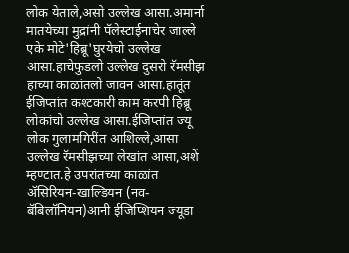लोक येताले,असो उल्लेख आसा.अमार्ना मातयेच्या मुद्रांनी पॅलेस्टाईनाचेर जाल्ले एके मोटे'हिब्रू'घुरयेचो उल्लेख आसा.हाचेफुडलो उल्लेख दुसरो रॅमसीझ हाच्या काळांतलो जावन आसा.हातूंत ईजिप्तांत कश्टकारी काम करपी हिब्रू लोकांचो उल्लेख आसा.ईजिप्तांत ज्यू लोक गुलामगिरींत आशिल्ले,आसा उल्लेख रॅमसीझच्या लेखांत आसा,अशें म्हण्टात.हे उपरांतच्या काळांत ॲसिरियन-खाल्डियन (नव-बॅबिलॉनियन)आनी ईजिप्शियन ज्यूडा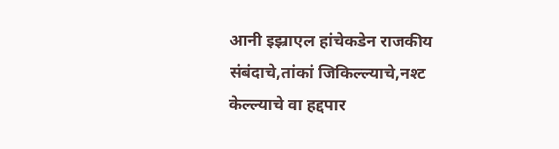आनी इझ्राएल हांचेकडेन राजकीय संबंदाचे,तांकां जिकिल्ल्याचे,नश्ट केल्ल्याचे वा हद्दपार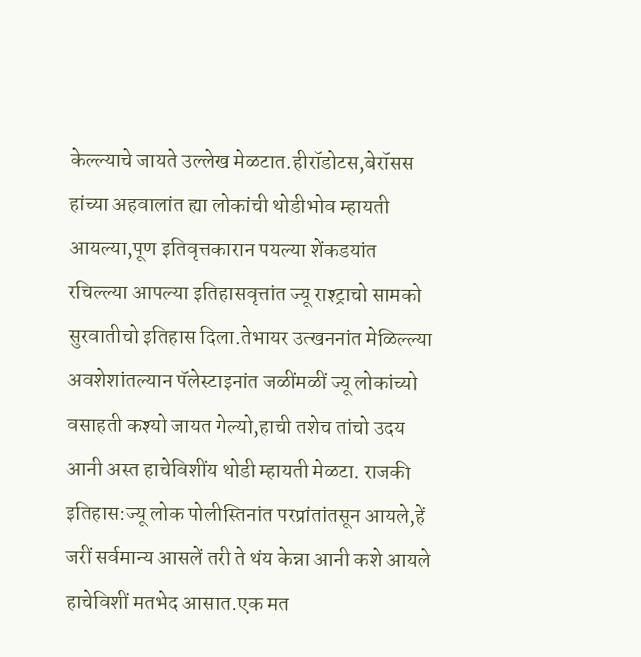केल्ल्याचे जायते उल्लेख मेळटात.हीरॉडोटस,बेरॉसस हांच्या अहवालांत ह्या लोकांची थोडीभोव म्हायती आयल्या,पूण इतिवृत्तकारान पयल्या शेंकडयांत रचिल्ल्या आपल्या इतिहासवृत्तांत ज्यू राश्ट्राचो सामको सुरवातीचो इतिहास दिला.तेभायर उत्खननांत मेळिल्ल्या अवशेशांतल्यान पॅलेस्टाइनांत जळींमळीं ज्यू लोकांच्यो वसाहती कश्यो जायत गेल्यो,हाची तशेच तांचो उदय आनी अस्त हाचेविशींय थोडी म्हायती मेळटा. राजकी इतिहास:ज्यू लोक पोलीस्तिनांत परप्रांतांतसून आयले,हें जरीं सर्वमान्य आसलें तरी ते थंय केन्ना आनी कशे आयले हाचेविशीं मतभेद आसात.एक मत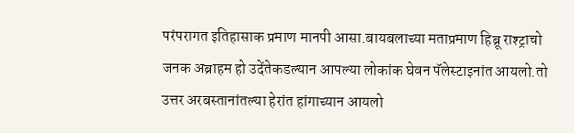परंपरागत इतिहासाक प्रमाण मानपी आसा.बायबलाच्या मताप्रमाण हिब्रू राश्ट्राचो जनक अब्राहम हो उदेंतेकडल्यान आपल्या लोकांक घेवन पॅलेस्टाइनांत आयलो.तो उत्तर अरबस्तानांतल्या हेरांत हांगाच्यान आयलो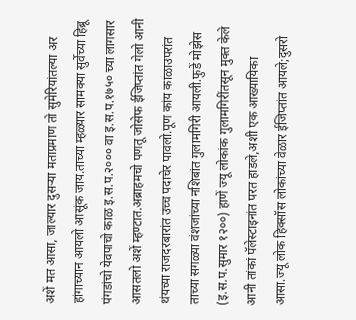अशें मत आसा, जाल्यार दुसऱ्या मताप्रमाण तो सुमेरियांतल्या अर हांगाच्यान आयलो आसूंक जाय.ताच्या म्हळ्यार सामक्या सुर्वेच्या हिब्रू पंगडांचो येवपाचो काळ इ.स.प.२००० वा इ.स.प.१७५० च्या लागसार आसतलो अशें म्हण्टात.अब्राहमचो पणतू जोसेफ ईजिप्तांत गेलो आनी थंयच्या राजदरबारांत उच्च पदाचेर पावलो.पूण कांय काळाउपरांत ताच्या सगळ्या वंशजांच्या नशिबांत गुलामगिरी आयली.फुडें मोझेस (इ.स.प.सुमार १२००) हाणें ज्यू लोकांक गुलामगिरींतसून मुक्त केले आनी तांकां पॅलेस्टाइनांत परत हाडले,अशी एक आख्यायिका आसा.ज्यू लोक हिक्सॉस लोकांच्या वेळार ईजिप्तांत आयले;दुसरो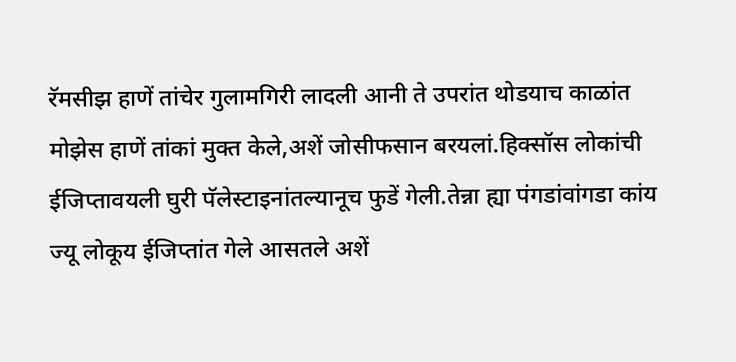रॅमसीझ हाणें तांचेर गुलामगिरी लादली आनी ते उपरांत थोडयाच काळांत मोझेस हाणें तांकां मुक्त केले,अशें जोसीफसान बरयलां.हिक्सॉस लोकांची ईजिप्तावयली घुरी पॅलेस्टाइनांतल्यानूच फुडें गेली.तेन्ना ह्या पंगडांवांगडा कांय ज्यू लोकूय ईजिप्तांत गेले आसतले अशें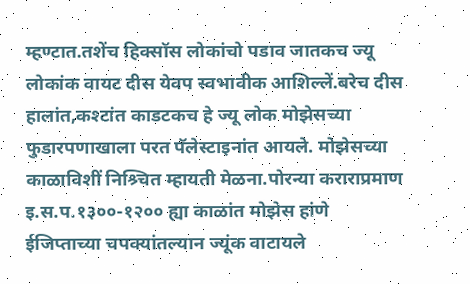म्हण्टात.तशेंच हिक्सॉस लोकांचो पडाव जातकच ज्यू लोकांक वायट दीस येवप स्वभावीक आशिल्लें.बरेच दीस हालांत,कश्टांत काडटकच हे ज्यू लोक मोझेसच्या फुडारपणाखाला परत पॅलेस्टाइनांत आयले. मोझेसच्या काळाविशीं निश्र्चित म्हायती मेळना.पोरन्या कराराप्रमाण इ.स.प.१३००-१२०० ह्या काळांत मोझेस हांणे ईजिप्ताच्या चपक्यांतल्यान ज्यूंक वाटायले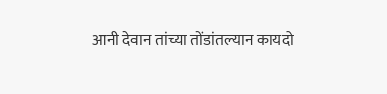आनी देवान तांच्या तोंडांतल्यान कायदो